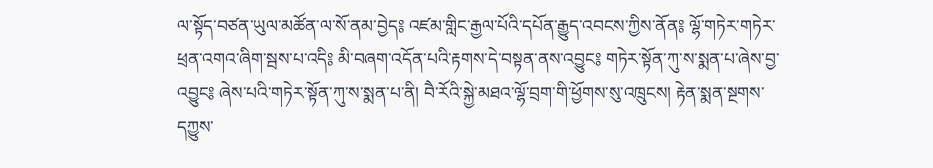ལ་སྟོད་བཙན་ཡུལ་མཚོན་ལ་སོ་ནམ་བྱེད༔ འཛམ་གླིང་རྒྱལ་པོའི་དཔོན་རྒྱུད་འབངས་ཀྱིས་ནོན༔ ལྷོ་གཏེར་གཏེར་ཕྲན་འགའ་ཞིག་སྦས་པ་འདི༔ མི་བཞག་འདོན་པའི་རྟགས་དེ་བསྟན་ནས་འབྱུང༔ གཏེར་སྟོན་ཀུ་ས་སྨན་པ་ཞེས་བྱ་འབྱུང༔ ཞེས་པའི་གཏེར་སྟོན་ཀུ་ས་སྨན་པ་ནི། བཻ་རོའི་སྐྱེ་མཐའ་ལྷོ་བྲག་གི་ཕྱོགས་སུ་འཁྲུངས། རྟེན་སྨན་སྔགས་དཀྱུས་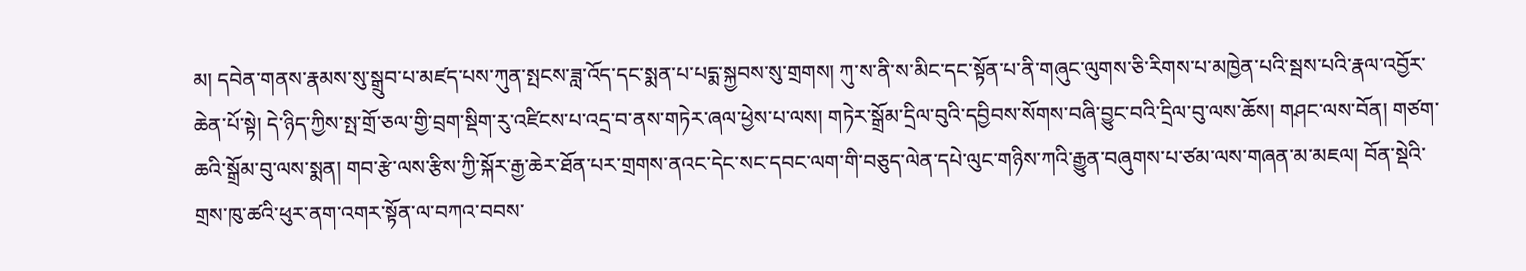མ། དབེན་གནས་རྣམས་སུ་སྒྲུབ་པ་མཛད་པས་ཀུན་སྤངས་ཟླ་འོད་དང་སྨན་པ་པདྨ་སྐྱབས་སུ་གྲགས། ཀུ་ས་ནི་ས་མིང་དང་སྟོན་པ་ནི་གཞུང་ལུགས་ཅི་རིགས་པ་མཁྱེན་པའི་སྦས་པའི་རྣལ་འབྱོར་ཆེན་པོ་སྟེ། དེ་ཉིད་ཀྱིས་སྤ་གྲོ་ཅལ་གྱི་བྲག་སྡིག་རུ་འཛིངས་པ་འདྲ་བ་ནས་གཏེར་ཞལ་ཕྱེས་པ་ལས། གཏེར་སྒྲོམ་དྲིལ་བུའི་དབྱིབས་སོགས་བཞི་བྱུང་བའི་དྲིལ་བུ་ལས་ཆོས། གཤང་ལས་བོན། གཙག་ཆའི་སྒྲོམ་བུ་ལས་སྨན། གབ་རྩེ་ལས་རྩིས་ཀྱི་སྐོར་རྒྱ་ཆེར་ཐོན་པར་གྲགས་ནའང་དེང་སང་དབང་ལག་གི་བཅུད་ལེན་དཔེ་ལུང་གཉིས་ཀའི་རྒྱུན་བཞུགས་པ་ཙམ་ལས་གཞན་མ་མཇལ། བོན་སྡེའི་གྲས་ཁུ་ཚའི་ཕུར་ནག་འགར་སྟོན་ལ་བཀའ་བབས་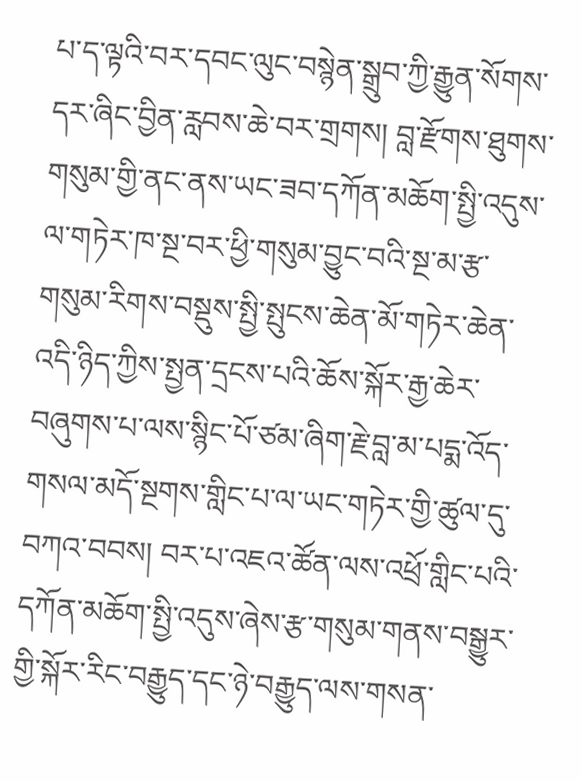པ་ད་ལྟའི་བར་དབང་ལུང་བསྙེན་སྒྲུབ་ཀྱི་རྒྱུན་སོགས་དར་ཞིང་བྱིན་རླབས་ཆེ་བར་གྲགས། བླ་རྫོགས་ཐུགས་གསུམ་གྱི་ནང་ནས་ཡང་ཟབ་དཀོན་མཆོག་སྤྱི་འདུས་ལ་གཏེར་ཁ་སྔ་བར་ཕྱི་གསུམ་བྱུང་བའི་སྔ་མ་རྩ་གསུམ་རིགས་བསྡུས་སྤྱི་སྤུངས་ཆེན་མོ་གཏེར་ཆེན་འདི་ཉིད་ཀྱིས་སྤྱན་དྲངས་པའི་ཆོས་སྐོར་རྒྱ་ཆེར་བཞུགས་པ་ལས་སྙིང་པོ་ཙམ་ཞིག་རྗེ་བླ་མ་པདྨ་འོད་གསལ་མདོ་སྔགས་གླིང་པ་ལ་ཡང་གཏེར་གྱི་ཚུལ་དུ་བཀའ་བབས། བར་པ་འཇའ་ཚོན་ལས་འཕྲོ་གླིང་པའི་དཀོན་མཆོག་སྤྱི་འདུས་ཞེས་རྩ་གསུམ་གནས་བསྒྱུར་གྱི་སྐོར་རིང་བརྒྱུད་དང་ཉེ་བརྒྱུད་ལས་གསན་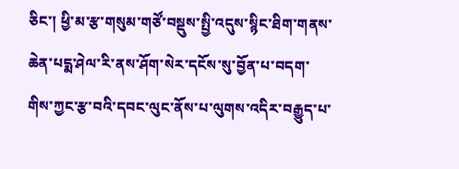ཅིང་། ཕྱི་མ་རྩ་གསུམ་གཙོ་བསྡུས་སྤྱི་འདུས་སྙིང་ཐིག་གནས་ཆེན་པདྨ་ཤེལ་རི་ནས་ཤོག་སེར་དངོས་སུ་བྱོན་པ་བདག་གིས་ཀྱང་རྩ་བའི་དབང་ལུང་ནོས་པ་ལུགས་འདིར་བརྒྱུད་པ་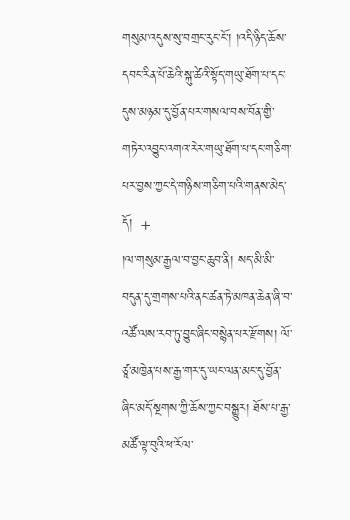གསུམ་འདུས་སུ་བགྲང་རུང་ངོ་། །འདི་ཉིད་ཆོས་དབང་རིན་པོ་ཆེའི་སྐུ་ཚེའི་སྟོད་གཡུ་ཐོག་པ་དང་དུས་མཉམ་དུ་བྱོན་པར་གསལ་བས་བོན་གྱི་གཏེར་འབྱུང་འགའ་རེར་གཡུ་ཐོག་པ་དང་གཅིག་པར་བྱས་ཀྱང་དེ་གཉིས་གཅིག་པའི་གནས་མེད་དོ།  +
།ལ་གསུམ་རྒྱལ་བ་བྱང་ཆུབ་ནི། སད་མི་མི་བདུན་དུ་གྲགས་པའི་ནང་ཚན་ཏེ་མཁན་ཆེན་ཞི་བ་འཚོ་ལས་རབ་ཏུ་བྱུང་ཞིང་བསྙེན་པར་རྫོགས། ལོ་ཙཱ་མཁྱེན་པས་རྒྱ་གར་དུ་ཡང་ལན་མང་དུ་བྱོན་ཞིང་མདོ་སྔགས་ཀྱི་ཆོས་ཀྱང་བསྒྱུར། ཐོས་པ་རྒྱ་མཚོ་ལྟ་བུའི་ཕ་རོལ་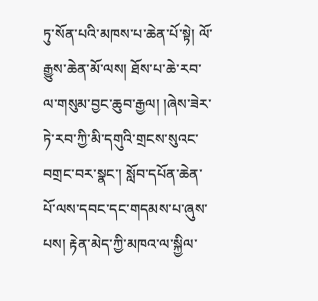ཏུ་སོན་པའི་མཁས་པ་ཆེན་པོ་སྟེ། ལོ་རྒྱུས་ཆེན་མོ་ལས། ཐོས་པ་ཆེ་རབ་ལ་གསུམ་བྱང་ཆུབ་རྒྱལ། །ཞེས་ཟེར་ཏེ་རབ་ཀྱི་མི་དགུའི་གྲངས་སུའང་བགྲང་བར་སྣང་། སློབ་དཔོན་ཆེན་པོ་ལས་དབང་དང་གདམས་པ་ཞུས་པས། རྟེན་མེད་ཀྱི་མཁའ་ལ་སྐྱིལ་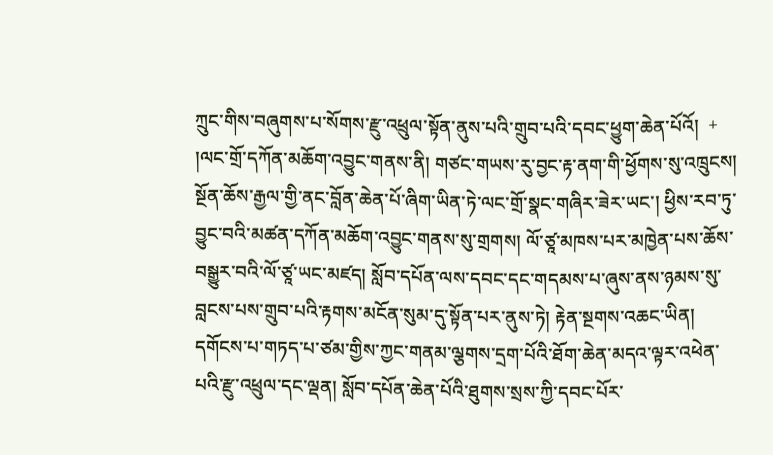ཀྲུང་གིས་བཞུགས་པ་སོགས་རྫུ་འཕྲུལ་སྟོན་ནུས་པའི་གྲུབ་པའི་དབང་ཕྱུག་ཆེན་པོའོ།  +
།ལང་གྲོ་དཀོན་མཆོག་འབྱུང་གནས་ནི། གཙང་གཡས་རུ་བྱང་རྟ་ནག་གི་ཕྱོགས་སུ་འཁྲུངས། སྔོན་ཆོས་རྒྱལ་གྱི་ནང་བློན་ཆེན་པོ་ཞིག་ཡིན་ཏེ་ལང་གྲོ་སྣང་གཞིར་ཟེར་ཡང་། ཕྱིས་རབ་ཏུ་བྱུང་བའི་མཚན་དཀོན་མཆོག་འབྱུང་གནས་སུ་གྲགས། ལོ་ཙཱ་མཁས་པར་མཁྱེན་པས་ཆོས་བསྒྱུར་བའི་ལོ་ཙཱ་ཡང་མཛད། སློབ་དཔོན་ལས་དབང་དང་གདམས་པ་ཞུས་ནས་ཉམས་སུ་བླངས་པས་གྲུབ་པའི་རྟགས་མངོན་སུམ་དུ་སྟོན་པར་ནུས་ཏེ། རྟེན་སྔགས་འཆང་ཡིན། དགོངས་པ་གཏད་པ་ཙམ་གྱིས་ཀྱང་གནམ་ལྕགས་དྲག་པོའི་ཐོག་ཆེན་མདའ་ལྟར་འཕེན་པའི་རྫུ་འཕྲུལ་དང་ལྡན། སློབ་དཔོན་ཆེན་པོའི་ཐུགས་སྲས་ཀྱི་དབང་པོར་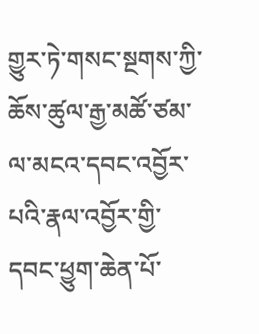གྱུར་ཏེ་གསང་སྔགས་ཀྱི་ཆོས་ཚུལ་རྒྱ་མཚོ་ཙམ་ལ་མངའ་དབང་འབྱོར་པའི་རྣལ་འབྱོར་གྱི་དབང་ཕྱུག་ཆེན་པོ་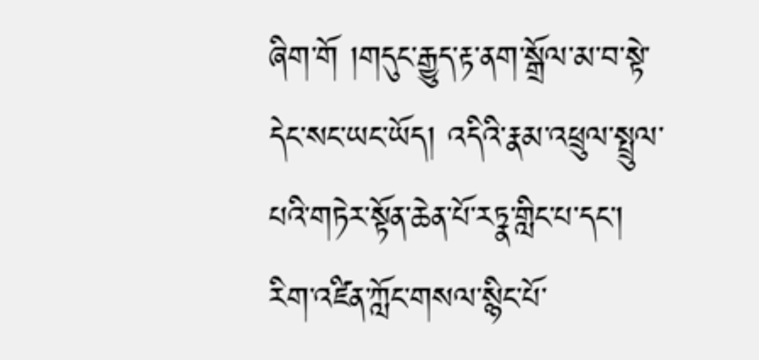ཞིག་གོ །གདུང་རྒྱུད་རྟ་ནག་སྒྲོལ་མ་བ་སྟེ་དེང་སང་ཡང་ཡོད། འདིའི་རྣམ་འཕྲུལ་སྤྲུལ་པའི་གཏེར་སྟོན་ཆེན་པོ་རཏྣ་གླིང་པ་དང་། རིག་འཛིན་ཀློང་གསལ་སྙིང་པོ་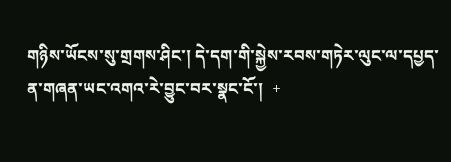གཉིས་ཡོངས་སུ་གྲགས་ཤིང་། དེ་དག་གི་སྐྱེས་རབས་གཏེར་ལུང་ལ་དཔྱད་ན་གཞན་ཡང་འགའ་རེ་བྱུང་བར་སྣང་ངོ་།  +